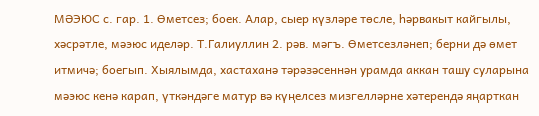МӘЭЮС с. гар. 1. Өметсез; боек. Алар, сыер күзләре төсле, һәрвакыт кайгылы, хәсрәтле, мәэюс иделәр. Т.Галиуллин 2. рәв. мәгъ. Өметсезләнеп; берни дә өмет итмичә; боегып. Хыялымда, хастаханә тәрәзәсеннән урамда аккан ташу суларына мәэюс кенә карап, үткәндәге матур вә күңелсез мизгелләрне хәтерендә яңарткан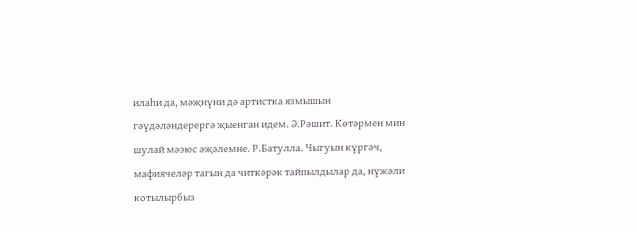илаһи да, мәҗнүни дә артистка язмышын гәүдәләндерергә җыенган идем. Ә.Рәшит. Көтәрмен мин шулай мәэюс әҗәлемне. Р.Батулла. Чыгуын күргәч, мафиячеләр тагын да читкәрәк тайпылдылар да, нүжәли котылырбыз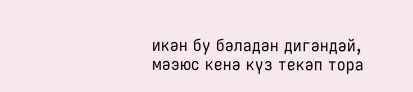икән бу бәладән дигәндәй, мәэюс кенә күз текәп тора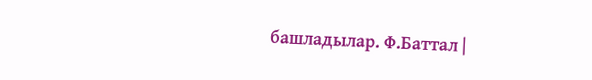башладылар. Ф.Баттал |